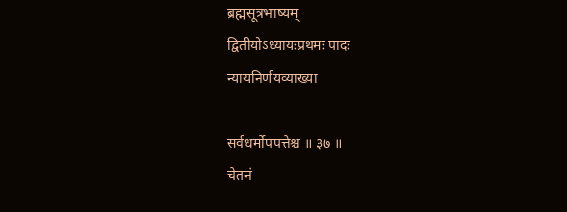ब्रह्मसूत्रभाष्यम्
द्वितीयोऽध्यायःप्रथमः पादः
न्यायनिर्णयव्याख्या

सर्वधर्मोपपत्तेश्च ॥ ३७ ॥
चेतनं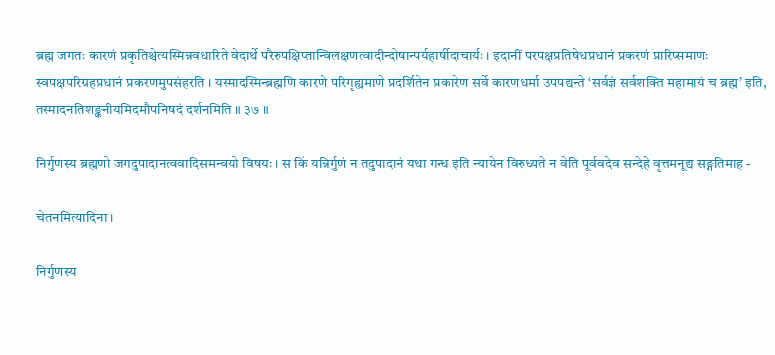ब्रह्म जगतः कारणं प्रकृतिश्चेत्यस्मिन्नवधारिते वेदार्थे परैरुपक्षिप्तान्विलक्षणत्वादीन्दोषान्पर्यहार्षीदाचार्यः । इदानीं परपक्षप्रतिषेधप्रधानं प्रकरणं प्रारिप्समाणः स्वपक्षपरिग्रहप्रधानं प्रकरणमुपसंहरति । यस्मादस्मिन्ब्रह्मणि कारणे परिगृह्यमाणे प्रदर्शितेन प्रकारेण सर्वे कारणधर्मा उपपद्यन्ते ‘सर्वज्ञं सर्वशक्ति महामायं च ब्रह्म’ इति, तस्मादनतिशङ्कनीयमिदमौपनिषदं दर्शनमिति ॥ ३७ ॥

निर्गुणस्य ब्रह्मणो जगदुपादानत्ववादिसमन्वयो विषयः । स किं यन्निर्गुणं न तदुपादानं यथा गन्ध इति न्यायेन विरुध्यते न वेति पूर्ववदेव सन्देहे वृत्तमनूद्य सङ्गतिमाह -

चेतनमित्यादिना ।

निर्गुणस्य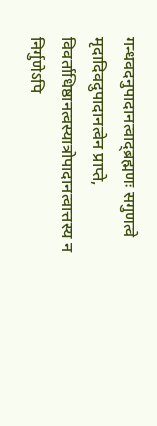गन्धवदनुपादानत्वाद्ब्रह्मणः सगुणत्वे मृदादिवदुपादानत्वेन प्राप्ते, विवर्ताधिष्ठानत्वस्यात्रोपादानत्वात्तस्य न निर्गुणेऽपि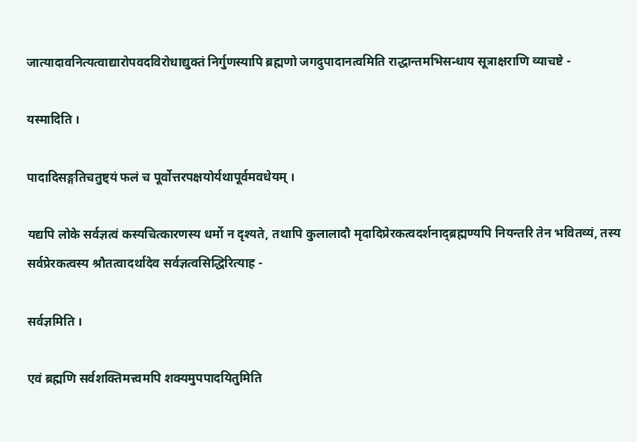जात्यादावनित्यत्वाद्यारोपवदविरोधाद्युक्तं निर्गुणस्यापि ब्रह्मणो जगदुपादानत्वमिति राद्धान्तमभिसन्धाय सूत्राक्षराणि व्याचष्टे -

यस्मादिति ।

पादादिसङ्गतिचतुष्ट्यं फलं च पूर्वोत्तरपक्षयोर्यथापूर्वमवधेयम् ।

यद्यपि लोके सर्वज्ञत्वं कस्यचित्कारणस्य धर्मो न दृश्यते, तथापि कुलालादौ मृदादिप्रेरकत्वदर्शनाद्ब्रह्मण्यपि नियन्तरि तेन भवितव्यं, तस्य सर्वप्रेरकत्वस्य श्रौतत्वादर्थादेव सर्वज्ञत्वसिद्धिरित्याह -

सर्वज्ञमिति ।

एवं ब्रह्मणि सर्वशक्तिमत्त्वमपि शक्यमुपपादयितुमिति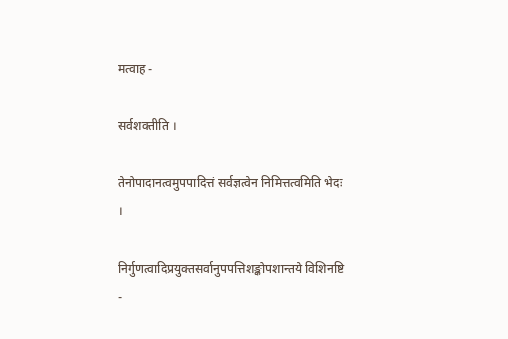मत्वाह -

सर्वशक्तीति ।

तेनोपादानत्वमुपपादित्तं सर्वज्ञत्वेन निमित्तत्वमिति भेदः ।

निर्गुणत्वादिप्रयुक्तसर्वानुपपत्तिशङ्कोपशान्तये विशिनष्टि -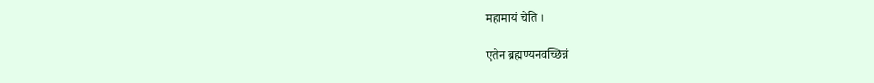महामायं चेति ।

एतेन ब्रह्मण्यनवच्छिन्नं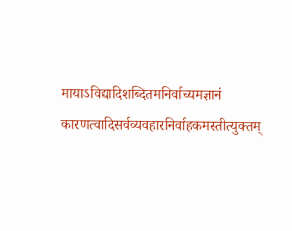मायाऽविद्यादिशब्दितमनिर्वाच्यमज्ञानं कारणत्वादिसर्वव्यवहारनिर्वाहकमस्तीत्युक्तम्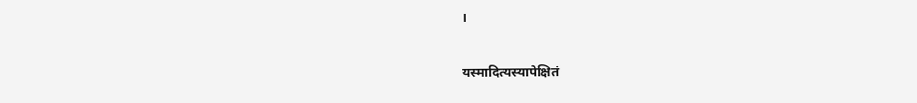।

यस्मादित्यस्यापेक्षितं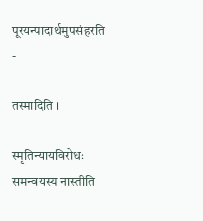पूरयन्पादार्थमुपसंहरति -

तस्मादिति ।

स्मृतिन्यायविरोधः समन्वयस्य नास्तीति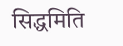सिद्धमिति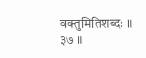वक्तुमितिशब्दः ॥ ३७ ॥